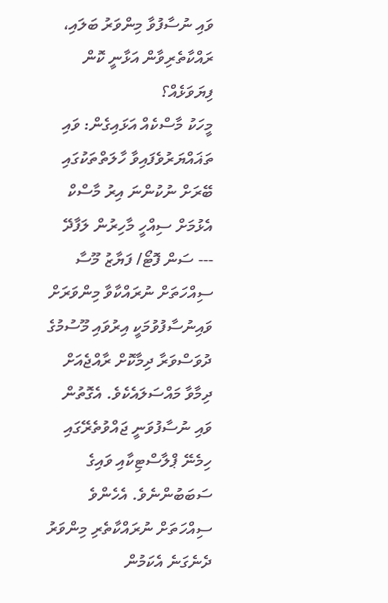ވައި ނުސާފުވާ މިންވަރު ބަލައި، ރައްކާތެރިވާން އަޅާނީ ކޮން ފިޔަވަޅެއް؟
މީހަކު މާސްކެއް އަޅައިގެން: ވައި ތަޣައްޔަރުވެފައިވާ ހާލަތްތަކުގައި ބޭރަށް ނުކުންނަ އިރު މާސްކް އެޅުމަށް ސިއްހީ މާހިރުން ލަފާދޭ --- ސަން ފޮޓޯ/ ފަޔާޒު މޫސާ
ސިއްހަތަށް ނުރައްކާވާ މިންވަރަށް ވައިނުސާފުވުމަކީ އިރުވައި މޫސުމުގެ ދުވަސްވަރާ ދިމާކޮށް ރާއްޖެއަށް ދިމާވާ މައްސަލައެކެވެ. އެގޮތުން ވައި ނުސާފުވަނީ ޖައްވުތެރޭގައި ހިމެނޭ ޕްލާސްޓިކާއި ވައިގެ ސަބަބުންނެވެ. އެހެންވެ ސިއްހަތަށް ނުރައްކާތެރި މިންވަރު ދެނެގަނެ އެކަމުން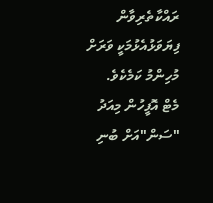ރައްކާތެރިވާން ފިޔަވަޅުއެޅުމަކީ ވަރަށް މުހިންމު ކަމެކެވެ.
މެޓް އޮފީހުން މިއަދު "ސަން"އަށް ބުނި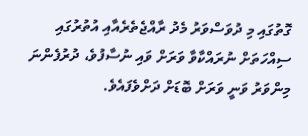ގޮތުގައި މި ދުވަސްވަރު މެދު ރާއްޖެތެރެއާއި އުތުރުގައި ސިއްހަތަށް ނުރައްކާވާ ވަރަށް ވައި ނުސާފުވެ، ދުރުފެންނަ މިންވަރު ވަނީ ވަރަށް ބޮޑަށް ދަށްވެފައެވެ.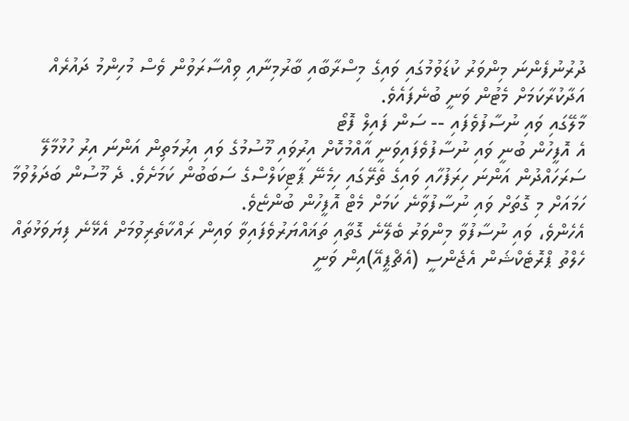ދުރުނުފެންނަ މިންވަރު ކުޑަވުމުގައި ވައިގެ މިސްރާބާއި ބާރުމިނާއި ވިއްސާރަވުން ވެސް މުހިންމު ދައުރެއް އަދާކުރާކަމަށް މެޓުން ވަނީ ބުނެފައެވެ.
މާލޭގައި ވައި ނުސާފުވެފައި -- ސަން ފައިލް ފޮޓޯ
އެ އޮފީހުން ބުނީ ވައި ނުސާފުވެފައިވަނީ އާއްމުކޮށް އިރުވައި މޫސުމުގެ ވައި އިރުމަތިން އަންނަ އިރު ހުޅުމާލޭ ސަރަހައްދުން އަންނަ ހިރަފުހާއި ވައިގެ ތެރޭގައި ހިމެނޭ ޕާޓިކަލްސްގެ ސަބަބުން ކަމަށެވެ. ދެ މޫސުން ބަދަލުވުމާ ހަމައަށް މި ގޮތަށް ވައި ނުސާފުވާނެ ކަމަށް މެޓް އޮފީހުން ބުންޏެވެ.
އެހެންވެ، ވައި ނުސާފުވާ މިންވަރު ބެލޭނެ ގޮތާއި ތަޣައްޔަރުވެފައިވާ ވައިން ރައްކާތެރިވުމަށް އެޅޭނެ ފިޔަވަޅުތައް ހެލްތު ޕްރޮޓެކްޝަން އެޖެންސީ (އެޗްޕީއޭ)އިން ވަނީ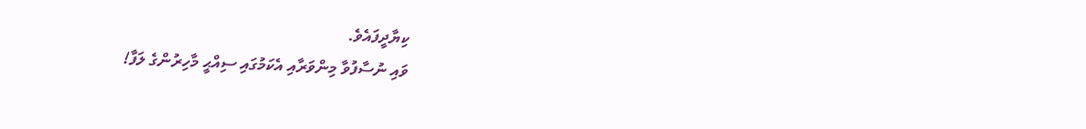ކިޔާދީފައެވެ.
ވައި ނުސާފުވާ މިންވަރާއި އެކަމުގައި ސިއްޙީ މާހިރުންގެ ލަފާ!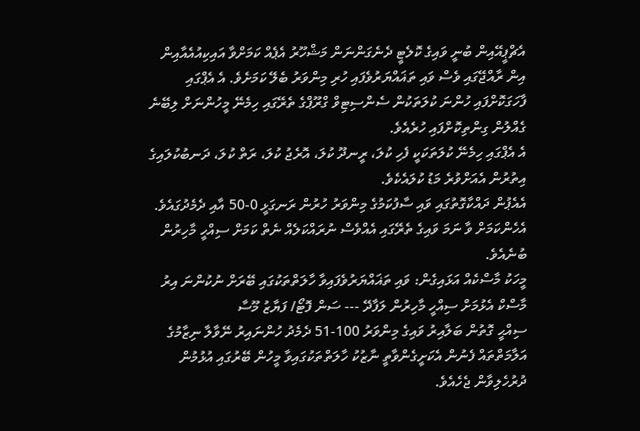އެޗްޕީއޭއިން ބުނީ ވައިގެ ކޮލެޓީ ދެނެގަންނަން މަޝްހޫރު އެޕެއް ކަމަށްވާ އައިކިއުއެއާއިން އިން ރާއްޖޭގައި ވެސް ވައި ތަޣައްޔަރުވެފައި ހުރި މިންވަރު ބެލޭ ކަމަށެވެ. އެ އެޕްގައި ފާހަގަކޮށްފައި ހުންނަ ކުލަތަކުން ސެންސިޓިވް ގްރޫޕްގެ ތެރޭގައި ހިމެނޭ މީހުންނަށް ލިބޭނެ ގެއްލުން ގިންތިކޮށްފައި ހުރެއެވެ.
އެ އެޕްގައި ހިމެނޭ ކުލަތަކަކީ ފެހި ކުލަ، ރީނދޫ ކުލަ، އޮރެޖު ކުލަ، ރަތް ކުލަ، ދަނބުކުލައިގެ އިތުރުން އެއަށްވުރެ މަޑު ކުލައެކެވެ.
އެއެޕުން ދައްކާގޮތުގައި ވައި ސާފުކަމުގެ މިންވަރު ހުރުން ރަނގަޅީ 0-50 އާއި ދެމެދުގައެވެ. އެހެންކަމަށް ވާ ނަމަ ވައިގެ ތެރޭގައި އެއްވެސް ނުރައްކަލެއް ނެތް ކަމަށް ސިއްހީ މާހިރުން ބުނެއެވެ.
މީހަކު މާސްކެއް އަޅައިގެން: ވައި ތަޣައްޔަރުވެފައިވާ ހާލަތްތަކުގައި ބޭރަށް ނުކުންނަ އިރު މާސްކް އެޅުމަށް ސިއްހީ މާހިރުން ލަފާދޭ --- ސަން ފޮޓޯ/ ފަޔާޒު މޫސާ
ސިއްޙީ ގޮތުން ބަލާއިރު ވައިގެ މިންވަރު 100-51 ދެމެދު ހުންނައިރު ނޭވާލާ ނިޒާމުގެ އަލާމަތްތައް ފެނުން އެކަށީގެންވާތީ ނާޒުކު ހާލަތްތަކުގައިވާ މީހުން ބޭރުގައި އުޅުމުން ދުރުހެލިވާން ޖެހެއެވެ.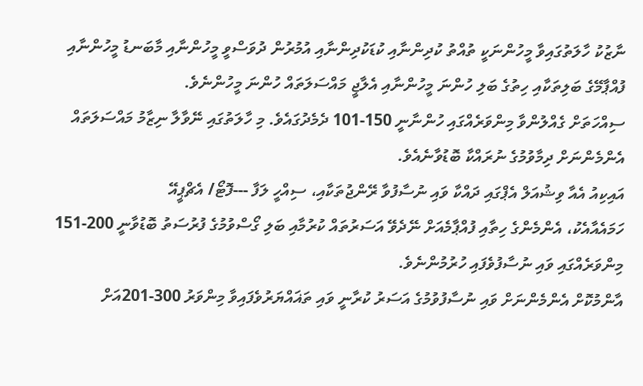ނާޒުކު ހާލަތުގައިވާ މީހުންނަކީ ތުއްތު ކުދިންނާއި ކުޑަކުދިންނާއި އުމުރުން ދުވަސްވީ މީހުންނާއި މާބަނޑު މީހުންނާއި ފުއްޕާމޭގެ ބަލިތަކާއި ހިތުގެ ބަލި ހުންނަ މީހުންނާއި އެލާޖީ މައްސަލަތައް ހުންނަ މީހުންނެވެ.
ސިއްހަތަށް ގެއްލުންވާ މިންވަރެއްގައި ހުންނާނީ 150-101 ދެމެދުގައެވެ. މި ހާލަތުގައި ނޭވާލާ ނިޒާމު މައްސަލަތައް އެންމެންނަށް ދިމާވުމުގެ ނުރައްކާ ބޮޑުވާނެއެވެ.
އައިކިއު އެއާ ވިޝުއަލް އެޕްގައި ދައްކާ ވައި ނުސާފުވާ ރޭންޖުތަކާއި، ސިއްހީ ލަފާ ---ފޮޓޯ/ އެޗްޕީއޭ
ހަމައެއާއެކު، އެންމެންގެ ހިތާއި ފުއްޕާމެއަށް ނޭދެވޭ އަސަރުތައް ކުރުމާއި ބަލި ގޯސްވުމުގެ ފުރުސަތު ބޮޑުވާނީ 200-151 މިންވަރެއްގައި ވައި ނުސާފުވެފައި ހުރުމުންނެވެ.
އާންމުކޮށް އެންމެންނަށް ވައި ނުސާފުވުމުގެ އަސަރު ކުރާނީ ވައި ތަޣައްޔަރުވެފައިވާ މިންވަރު 300-201އަށް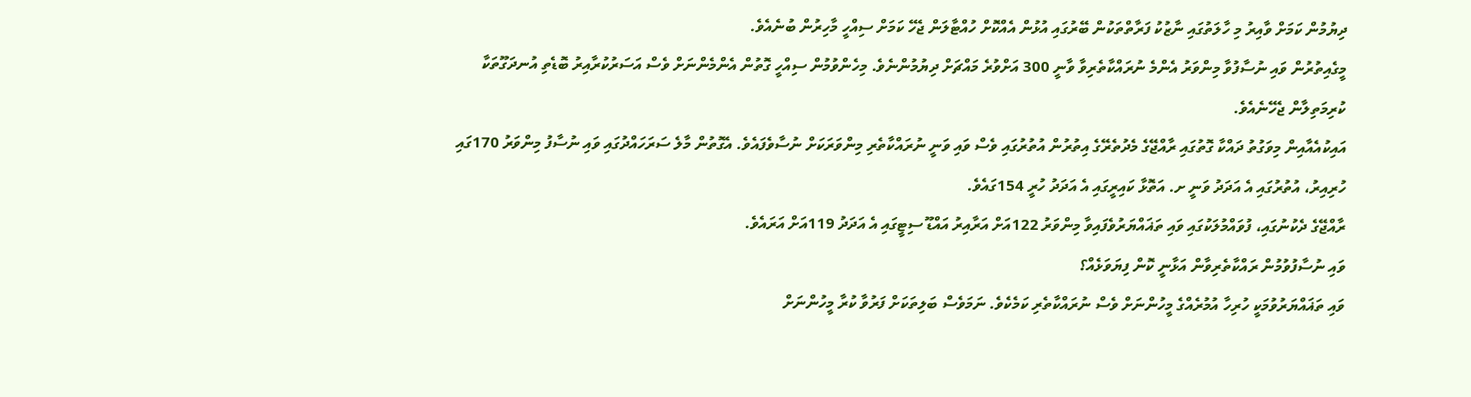ދިޔުމުން ކަމަށް ވާއިރު މި ހާލަތުގައި ނާޒުކު ފަރާތްތަކުން ބޭރުގައި އުޅުން އެއްކޮށް ހުއްޓާލަން ޖެހޭ ކަމަށް ސިއްހީ މާހިރުން ބުނެއެވެ.
މީގެއިތުރުން ވައި ނުސާފުވާ މިންވަރު އެންމެ ނުރައްކާތެރިވާ ވާނީ 300 އަށްވުރެ މައްޗަށް ދިޔުމުންނެވެ. މިހެންވުމުން ސިއްހީ ގޮތުން އެންމެންނަށް ވެސް އަސަރުކުރާއިރު ބޮޑެތި އުނދަގޫތަކާ ކުރިމަތިލާން ޖެހޭނެއެވެ.
އައިކުއެއާއިން މިވަގުތު ދައްކާ ގޮތުގައި ރާއްޖޭގެ މެދުތެރޭގެ އިތުރުން އުތުރުގައި ވެސް ވައި ވަނީ ނުރައްކާތެރި މިންވަރަކަށް ނުސާވެފައެވެ. އެގޮތުން މާލެ ސަރަހައްދުގައި ވައި ނުސާފު މިންވަރު 170ގައި ހުރިއިރު، އުތުރުގައި އެ އަދަދު ވަނީ ށ. އަތޮޅާ ކައިރީގައި އެ އަދަދު ހުރީ 154ގައެވެ.
ރާއްޖޭގެ ދެކުނުގައި، ފުވައްމުލަކުގައި ވައި ތަޣައްޔަރުވެފައިވާ މިންވަރު 122އަށް އަރާއިރު އައްޑޫ ސިޓީގައި އެ އަދަދު 119އަށް އަރައެވެ.
ވައި ނުސާފުވުމުން ރައްކާތެރިވާން އަޅާނީ ކޮން ފިޔަވަޅެއް؟
ވައި ތަޣައްޔަރުވުމަކީ ހުރިހާ އުމުރެއްގެ މީހުންނަށް ވެސް ނުރައްކާތެރި ކަމެކެވެ. ނަމަވެސް ބަލިތަކަށް ފަރުވާ ކުރާ މީހުންނަށް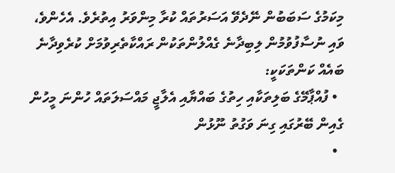މިކަމުގެ ސަބަބުން ނޭދެވޭ އަސަރުތައް ކުރާ މިންވަރު އިތުރެވެ. އެހެންވެ، ވައި ނުސާފުވުމުން ލިބިދާނެ ގެއްލުންތަކުން ރައްކާތެރިވުމަށް ކުރެވިދާނެ ބައެއް ކަންތަކަކީ:
  • ފުއްޕާމޭގެ ބަލިތަކާއި ހިތުގެ ބައްޔާއި އެލާޖީ މައްސަލަތައް ހުންނަ މީހުން ގެއިން ބޭރުގައި ގިނަ ވަގުތު ނޫޅުން
  •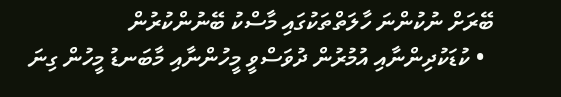ބޭރަށް ނުކުންނަ ހާލަތްތަކުގައި މާސްކު ބޭނުންކުރުން
  • ކުޑަކުދިންނާއި އުމުރުން ދުވަސްވީ މީހުންނާއި މާބަނޑު މީހުން ގިނަ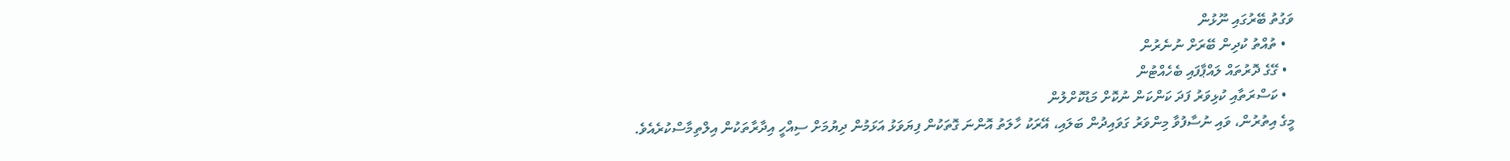ވަގުތު ބޭރުގައި ނޫޅުން
  • ތުއްތު ކުދިން ބޭރަށް ނުނެރުން
  • ގޭގެ ދޮރުތައް ލައްޕާފައި ބެހެއްޓުން
  • ކަސްރަތާއި ކުޅިވަރު ފަދަ ކަންކަން ނުކޮށް މަޑުކޮށްލުން
މީގެ އިތުރުން، ވައި ނުސާފުވާ މިންވަރު ގަވައިދުން ބަލައި، އޭރަކު ހާލަތު އޮންނަ ގޮތަކުން ފިޔަވަޅު އަޅަމުން ދިޔުމަށް ސިއްހީ އިދާރާތަކުން އިލްތިމާސްކުރެއެވެ.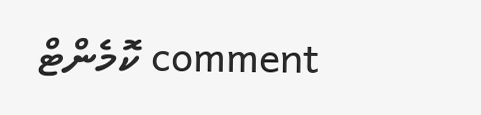comment ކޮމެންޓް